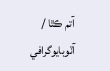آتم ڪٿا / آٽوبايوگرافي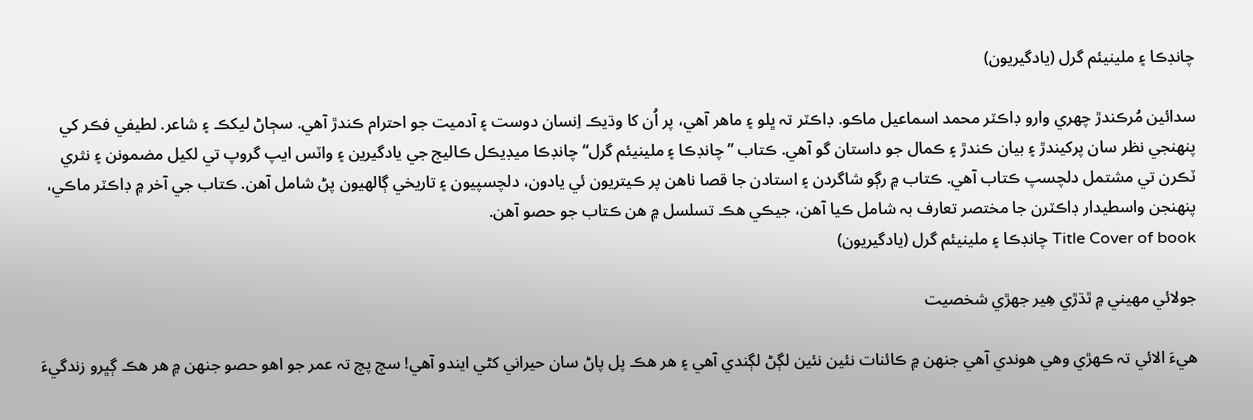چانڊڪا ۽ ملينيئم گرل (يادگيريون)

سدائين مُرڪندڙ چھري وارو ڊاڪٽر محمد اسماعيل ماڪو. ڊاڪٽر تہ ڀلو ۽ ماهر آهي، پر اُن کا وڌيڪ اِنسان دوست ۽ آدميت جو احترام ڪندڙ آهي. سڄاڻ ليکڪ ۽ شاعر. لطيفي فڪر کي پنهنجي نظر سان پرکيندڙ ۽ بيان ڪندڙ ۽ ڪمال جو داستان گو آهي. ڪتاب ”چانڊڪا ۽ ملينيئم گرل“ چانڊڪا ميڊيڪل ڪاليج جي يادگيرين ۽ واٽس ايپ گروپ تي لکيل مضمونن ۽ نثري ٽڪرن تي مشتمل دلچسپ ڪتاب آھي. ڪتاب ۾ رڳو شاگردن ۽ استادن جا قصا ناھن پر ڪيتريون ئي يادون، دلچسپيون ۽ تاريخي ڳالھيون پڻ شامل آھن. ڪتاب جي آخر ۾ ڊاڪٽر ماڪي، پنھنجن واسطيدار ڊاڪٽرن جا مختصر تعارف بہ شامل ڪيا آهن، جيڪي هڪ تسلسل ۾ هن ڪتاب جو حصو آهن.
Title Cover of book چانڊڪا ۽ ملينيئم گرل (يادگيريون)

جولائي مھيني ۾ ٿڌڙي هِير جھڙي شخصيت

هيءَ الائي تہ ڪھڙي وهي هوندي آهي جنھن ۾ ڪائنات نئين نئين لڳڻ لڳندي آهي ۽ هر هڪ پل پاڻ سان حيراني کڻي ايندو آهي! سچ پچ تہ عمر جو اهو حصو جنھن ۾ هر هڪ ڳڀرو زندگيءَ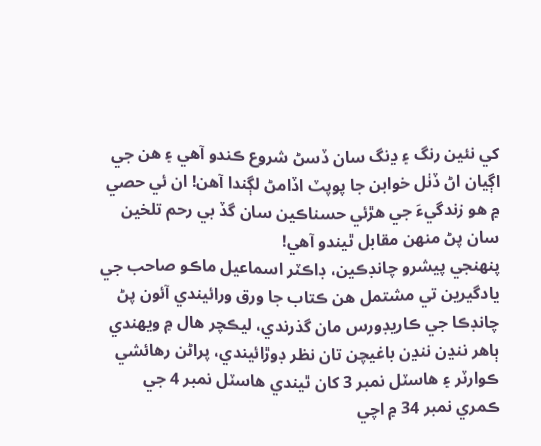کي نئين رنگ ۽ ڍنگ سان ڏسڻ شروع ڪندو آهي ۽ هن جي اڳيان اڻ ڏٺل خوابن جا پوپٽ اڏامڻ لڳندا آهن! ان ئي حصي ۾ هو زندگيءَ جي هڙئي حسناڪين سان گڏ بي رحم تلخين سان پڻ منھن مقابل ٿيندو آهي!
پنھنجي پيشرو چانڊڪين، ڊاڪٽر اسماعيل ماڪو صاحب جي يادگيرين تي مشتمل هن ڪتاب جا ورق ورائيندي آئون پڻ چانڊڪا جي ڪاريڊورس مان گذرندي، ليڪچر هال ۾ ويھندي ٻاهر ننڍن ننڍن باغيچن تان نظر ڊوڙائيندي، پراڻن رهائشي ڪوارٽر ۽ هاسٽل نمبر 3 کان ٿيندي هاسٽل نمبر 4 جي ڪمري نمبر 34 ۾ اچي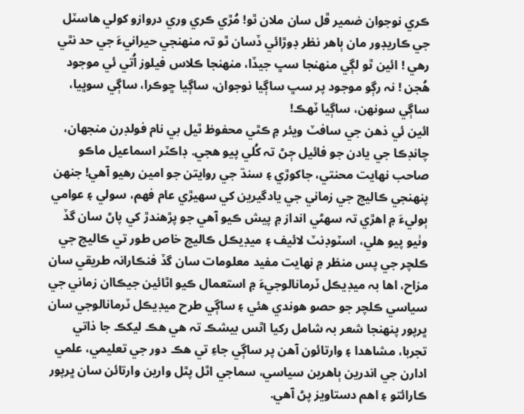ڪري نوجوان ضمير ڦل سان ملان ٿو! مُڙي ڪري وري دروازو کولي هاسٽل جي ڪاريڊور مان ٻاهر نظر ڊوڙائي ڏسان ٿو تہ منھنجي حيرانيءَ جي حد نٿي رهي ! ائين ٿو لڳي منھنجا سڀ جيڏا، منھنجا ڪلاس فيلوز اُتي ئي موجود هُجن ! نہ رڳو موجود پر سڀ ساڳيا نوجوان، ساڳيا ڇوڪرا، ساڳي سوڀيا، ساڳي سونھن، ساڳيا ٽھڪ!
ائين ئي ذهن جي سافٽ ويئر ۾ ڪٿي محفوظ ٿيل بي نام فولڊرن منجهان، چانڊڪا جي يادن جو فائيل ڄڻ تہ کُلي پيو هجي. ڊاڪٽر اسماعيل ماڪو صاحب نھايت محنتي، جاکوڙي ۽ سنڌ جي روايتن جو امين رهيو آهي! جنھن پنھنجي ڪاليج جي زماني جي يادگيرين کي سھيڙي عام فھم، سولي ۽ عوامي ٻوليءَ ۾ اهڙي تہ سھڻي انداز ۾ پيش ڪيو آهي جو پڙهندڙ کي پاڻ سان گڏ وٺيو پيو هلي، اسٽوڊنٽ لائيف ۽ ميڊيڪل ڪاليج خاص طور تي ڪاليج جي ڪلچر جي پس منظر ۾ نھايت مفيد معلومات سان گڏ فنڪارانہ طريقي سان مزاح، اها بہ ميڊيڪل ٽرمانالوجيءَ ۾ استعمال ڪيو اٿائين جيڪاان زماني جي سياسي ڪلچر جو حصو هوندي هئي ۽ ساڳي طرح ميڊيڪل ٽرمانالوجي سان ڀرپور پنھنجا شعر بہ شامل رکيا اٿس بيشڪ تہ هي هڪ ليکڪ جا ذاتي تجربا، مشاهدا ۽ وارتائون آهن پر ساڳي جاءِ تي هڪ دور جي تعليمي، علمي ادارن جي اندرين ٻاهرين سياسي، سماجي اٿل پٿل وارين وارتائن سان ڀرپور ڪارائتو ۽ اهم دستاويز پڻ آهي.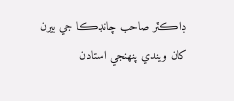ڊاڪٽر صاحب چانڊڪا جي بيرن کان ويندي پنھنجي استادن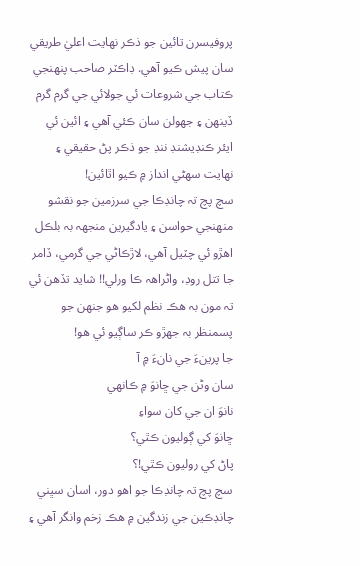پروفيسرن تائين جو ذڪر نھايت اعليٰ طريقي سان پيش ڪيو آهي. ڊاڪٽر صاحب پنھنجي ڪتاب جي شروعات ئي جولائي جي گرم گرم ڏينھن ۽ جهولن سان ڪئي آهي ۽ ائين ئي ايئر ڪنڊيشنڊ ننڊ جو ذڪر پڻ حقيقي ۽ نھايت سھڻي انداز ۾ ڪيو اٿائين!
سچ پچ تہ چانڊڪا جي سرزمين جو نقشو منھنجي حواسن ۽ يادگيرين منجهہ بہ بلڪل اهڙو ئي چٽيل آهي، لاڙڪاڻي جي گرمي، ڏامر جا تتل روڊ، واڻراھہ ڪا ورلي!! شايد تڏهن ئي تہ مون بہ هڪ نظم لکيو هو جنھن جو پسمنظر بہ جھڙو ڪر ساڳيو ئي هو!
جا پرينءَ جي نانءَ ۾ آ
سان وڻن جي ڇانوَ ۾ ڪانھي
نانوَ ان جي کان سواءِ
ڇانوَ کي ڳوليون ڪٿي؟
پاڻ کي روليون ڪٿي!؟
سچ پچ تہ چانڊڪا جو اهو دور، اسان سڀني چانڊڪين جي زندگين ۾ هڪ زخم وانگر آهي ۽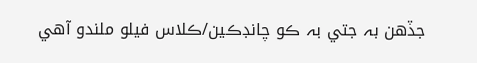جڏهن بہ جتي بہ ڪو چانڊڪين/ڪلاس فيلو ملندو آهي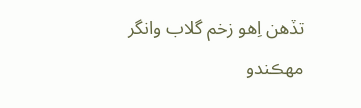تڏهن اِهو زخم گلاب وانگر مھڪندو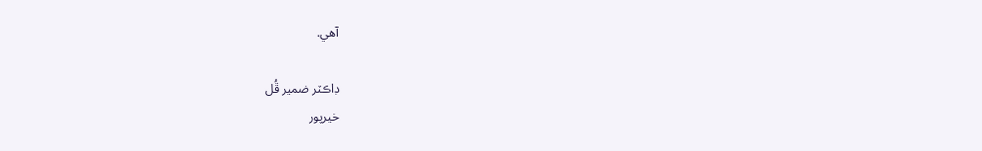آهي.

ڊاڪٽر ضمير ڦُل
خيرپور